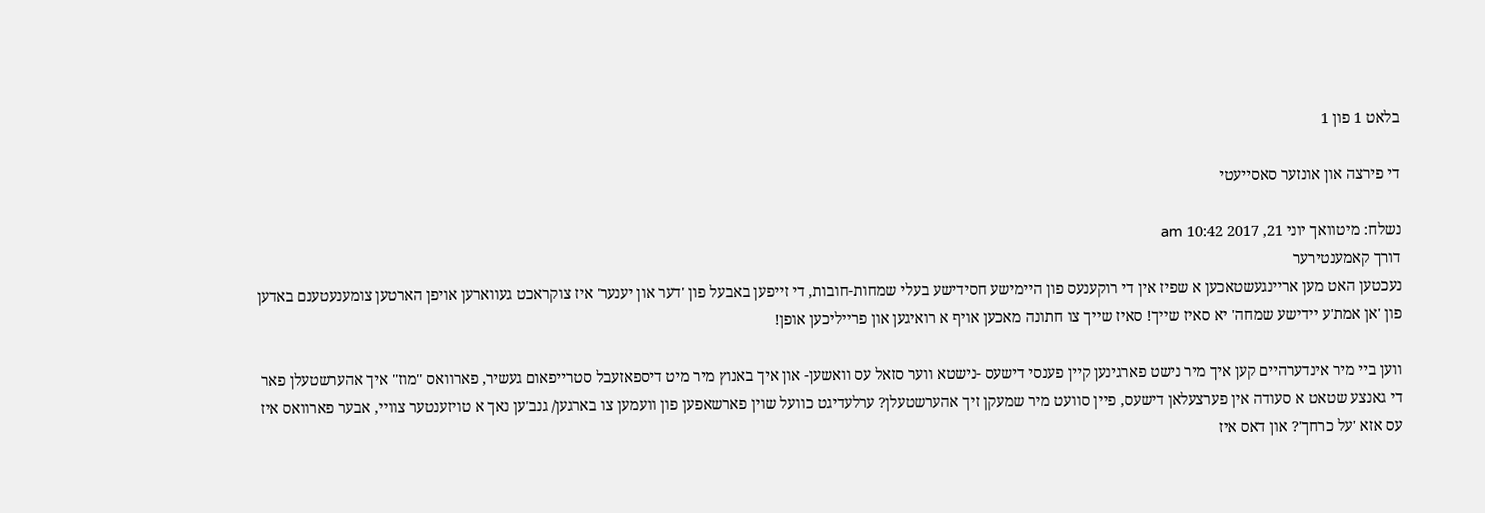בלאט 1 פון 1

די פירצה און אונזער סאסייעטי

נשלח: מיטוואך יוני 21, 2017 10:42 am
דורך קאמענטירער
נעכטען האט מען אריינגעשטאכען א שפיז אין די רוקענעס פון היימישע חסידישע בעלי שמחות-חובות, די זייפען באבעל פון 'דער און יענער' איז צוקראכט געווארען אויפן הארטען צומענעטענם באדען פון 'אן אמת'ע יידישע שמחה' יא סאיז שייך! סאיז שייך צו חתונה מאכען אויף א רואיגען און פרייליכען אופן!

ווען ביי מיר אינדערהיים קען איך מיר נישט פארגינען קיין פענסי דישעס -נישטא ווער סזאל עס וואשען- און איך באנוץ מיר מיט דיספאזעבל סטרייפאום געשיר, פארוואס ''מוז'' איך אהערשטעלן פאר די גאנצע שטאט א סעודה אין פערצעלאן דישעס, פיין סוועט מיר שמעקן זיך אהערשטעלן? ערלעדיגט כוועל שוין פארשאפען פון וועמען צו בארגען/ גנב'ען נאך א טויזענטער צוויי, אבער פארוואס איז עס אזא 'על כרחך'? און דאס איז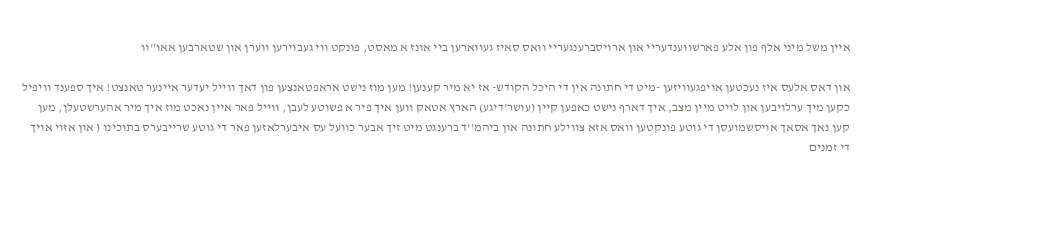איין משל מיני אלף פון אלע פארשווענדעריי און ארויסברענגעריי וואס סאיז געווארען ביי אונז א מאסט, פונקט ווי געבוירען ווערן און שטארבען אאו''וו

און דאס אלעס איז נעכטען אויפגעוויזען -מיט די חתונה אין די היכל הקודש- אז יא מיר קענען! מען מוז נישט אראפטאנצען פון דאך ווייל יעדער איינער טאנצט! איך ספענד וויפיל כקען מיך ערלויבען און לויט מיין מצב, איך דארף נישט כאפען קיין (עושר'דיגע) הארץ אטאק ווען איך פיר א פשוטע לעבן, ווייל פאר איין נאכט מוז איך מיר אהערשטעלן, מען קען נאך אסאך אויסשמועסן די גוטע פונקטען וואס אזא צווילע חתונה און ביהמ''ד ברענגט מיט זיך אבער כוועל עס איבערלאזען פאר די גוטע שרייבערס בתוכינו ( און אזוי אויך די זמנים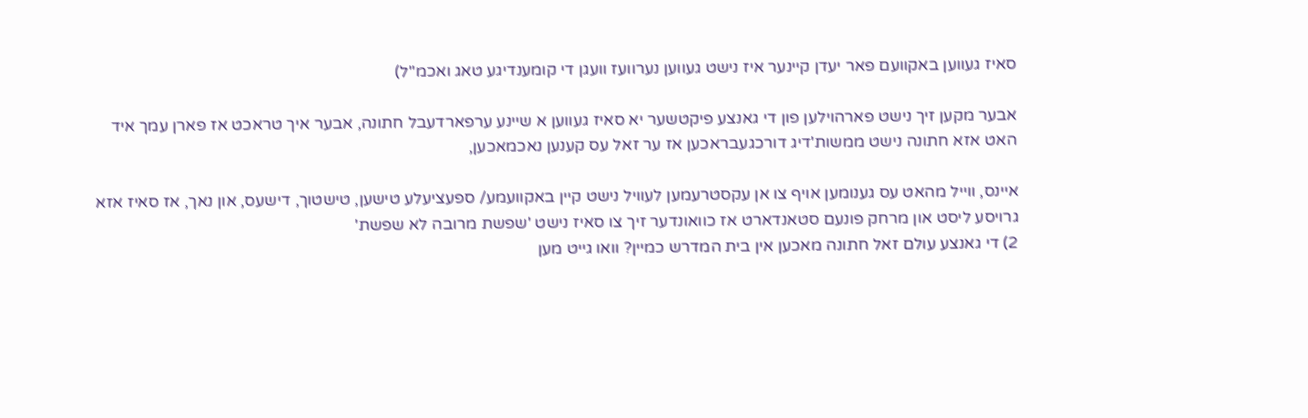סאיז געווען באקוועם פאר יעדן קיינער איז נישט געווען נערוועז וועגן די קומענדיגע טאג ואכמ''ל)

אבער מקען זיך נישט פארהוילען פון די גאנצע פיקטשער יא סאיז געווען א שיינע ערפארדעבל חתונה, אבער איך טראכט אז פארן עמך איד האט אזא חתונה נישט ממשות'דיג דורכגעבראכען אז ער זאל עס קענען נאכמאכען,

איינס, ווייל מהאט עס גענומען אויף צו אן עקסטרעמען לעוויל נישט קיין באקוועמע/ ספעציעלע טישען, טישטוך, דישעס, און נאך, אז סאיז אזא גרויסע ליסט און מרחק פונעם סטאנדארט אז כוואונדער זיך צו סאיז נישט 'שפשת מרובה לא שפשת'
2) די גאנצע עולם זאל חתונה מאכען אין בית המדרש כמיין? וואו גייט מען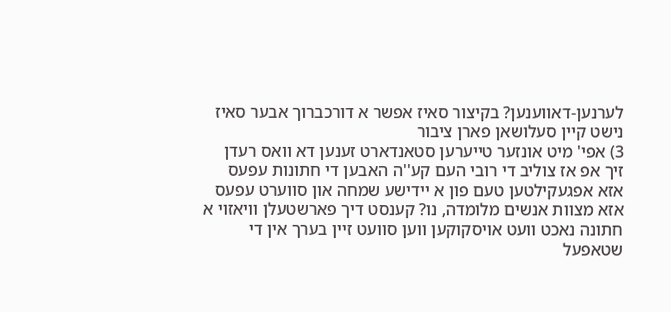לערנען-דאווענען? בקיצור סאיז אפשר א דורכברוך אבער סאיז נישט קיין סעלושאן פארן ציבור
3) אפי' מיט אונזער טייערען סטאנדארט זענען דא וואס רעדן זיך אפ אז צוליב די רובי העם קע''ה האבען די חתונות עפעס אזא אפגעקילטען טעם פון א יידישע שמחה און סווערט עפעס אזא מצוות אנשים מלומדה, נו? קענסט דיך פארשטעלן וויאזוי א חתונה נאכט וועט אויסקוקען ווען סוועט זיין בערך אין די שטאפעל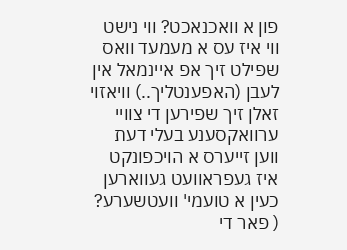פון א וואכנאכט? ווי נישט ווי איז עס א מעמעד וואס שפילט זיך אפ איינמאל אין לעבן (האפענטליך..) וויאזוי זאלן זיך שפירען די צוויי ערוואקסענע בעלי דעת ווען זייערס א הויכפונקט איז געפראוועט געווארען כעין א טועמי' וועטשערע? ( פאר די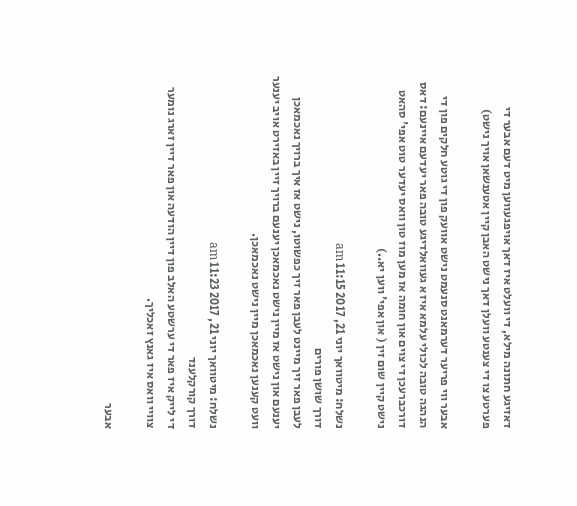דאזיגע חתונה מילא, די וועלט איז דאך אויפגעווען מיט דעם אבער די פערטע צו די צענטע וועלן דאך נישט האבן קיין אטענשאן אויך נישט)

אבער ווי פריער דערמאנט סנעמט נישט אוועק פון די גוטע חלקים פון די הנהגה טובה לכולי עלמא איז א געוואלדיגע טובה פאר יעדעם איינעם: דאס דורכברעכן די צוים און חומה אז מען מוז טון וואס יעדער טוט אפי' סהאט נישט קיין שום זין ( און אפי' ווען יא..)

נשלח: מיטוואך יוני 21, 2017 11:15 am
דורך שושן פורים
לעבן פאר זיך מיינט לעבן פאר זיך כפשוטו, נישט אז איך ברויך נאכמאכן יענעם און נישט אז מיין נישט נאכמאכן יענעם ברויך זיין באזירט אויב יענער וועט קענען נאכמאכן מיין נישט נאכמאכן.

נשלח: מיטוואך יוני 21, 2017 11:23 am
דורך קורקלענד
די לייק איז פאר די ערשטע האלב פון דיין הודעה און פאר דיין זארג נומער צוויי וואס איז גאנץ זאכליך.

אבער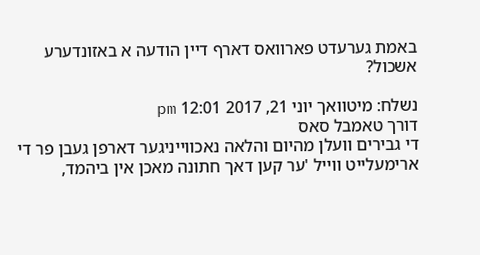באמת גערעדט פארוואס דארף דיין הודעה א באזונדערע אשכול?

נשלח: מיטוואך יוני 21, 2017 12:01 pm
דורך טאמבל סאס
די גבירים וועלן מהיום והלאה נאכווייניגער דארפן געבן פר די ארימעלייט ווייל 'ער קען דאך חתונה מאכן אין ביהמד,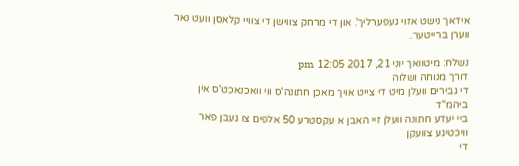אידאך נישט אזוי געפערליך'. און די מרחק צווישן די צוויי קלאסן וועט נאר ווערן ברייטער.

נשלח: מיטוואך יוני 21, 2017 12:05 pm
דורך מנוחה ושלוה
די גבירים וועלן מיט די צייט אויך מאכן חתונה'ס ווי וואכנאכט'ס אין ביהמ"ד
ביי יעדע חתונה וועלן זיי האבן א עקסטרע 50 אלפים צו געבן פאר וויכטיגע צוועקן
די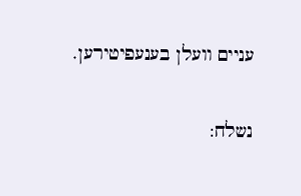עניים וועלן בענעפיטירען.

נשלח: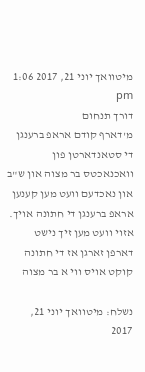מיטוואך יוני 21, 2017 1:06 pm
דורך תנחום
מ'דארף קודם אראפ ברענגן די סטאנדארטן פון וואכנאכטס בר מצוה און ש"ב און נאכדעם וועט מען קענען אראפ ברענגן די חתונה אויך. אזוי וועט מען זיך נישט דארפן זארגן אז די חתונה קוקט אויס ווי א בר מצוה

נשלח: מיטוואך יוני 21, 2017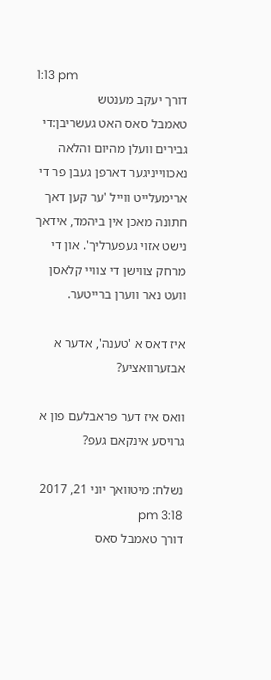1:13 pm
דורך יעקב מענטש
טאמבל סאס האט געשריבן:די גבירים וועלן מהיום והלאה נאכווייניגער דארפן געבן פר די ארימעלייט ווייל 'ער קען דאך חתונה מאכן אין ביהמד, אידאך נישט אזוי געפערליך'. און די מרחק צווישן די צוויי קלאסן וועט נאר ווערן ברייטער.

איז דאס א 'טענה', אדער א אבזערוואציע?

וואס איז דער פראבלעם פון א גרויסע אינקאם געפ?

נשלח: מיטוואך יוני 21, 2017 3:18 pm
דורך טאמבל סאס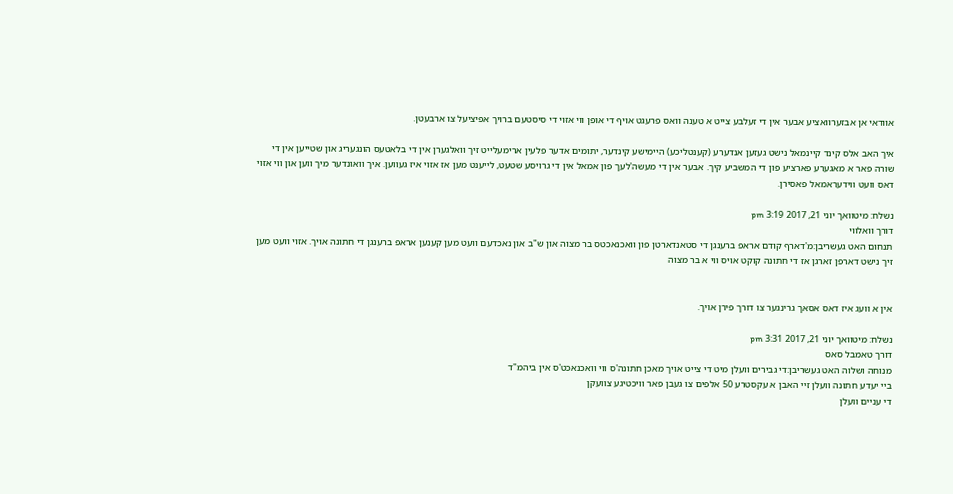אוודאי אן אבזערוואציע אבער אין די זעלבע צייט א טענה וואס פרעגט אויף די אופן ווי אזוי די סיסטעם ברויך אפיציעל צו ארבעטן.

איך האב אלס קינד קיינמאל נישט געזען אנדערע (קענטליכע) היימישע קינדער, יתומים אדער פלעין ארימעלייט זיך וואלגערן אין די בלאטעס הונגעריג און שטייען אין די שורה פאר א מאגערע פארציע פון די המשביע קיך. אבער אין די מעשה'לעך פון אמאל אין די גרויסע שטעט, לייענט מען אז אזוי איז געווען. איך וואונדער מיך ווען און ווי אזוי דאס וועט ווידעראמאל פאסירן.

נשלח: מיטוואך יוני 21, 2017 3:19 pm
דורך וואלווי
תנחום האט געשריבן:מ'דארף קודם אראפ ברענגן די סטאנדארטן פון וואכנאכטס בר מצוה און ש"ב און נאכדעם וועט מען קענען אראפ ברענגן די חתונה אויך. אזוי וועט מען זיך נישט דארפן זארגן אז די חתונה קוקט אויס ווי א בר מצוה


אין א וועג איז דאס אסאך גרינגער צו דורך פירן אויך.

נשלח: מיטוואך יוני 21, 2017 3:31 pm
דורך טאמבל סאס
מנוחה ושלוה האט געשריבן:די גבירים וועלן מיט די צייט אויך מאכן חתונה'ס ווי וואכנאכט'ס אין ביהמ"ד
ביי יעדע חתונה וועלן זיי האבן א עקסטרע 50 אלפים צו געבן פאר וויכטיגע צוועקן
די עניים וועלן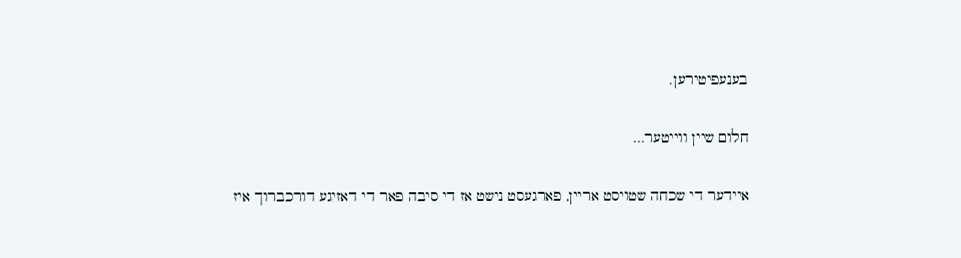בענעפיטירען.

חלום שיין ווייטער...

איידער די שכחה שטויסט אריין, פארגעסט נישט אז די סיבה פאר די דאזיגע דורכברוך איז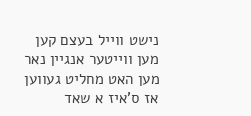נישט ווייל בעצם קען מען ווייטער אנגיין נאר מען האט מחליט געווען אז ס'איז א שאד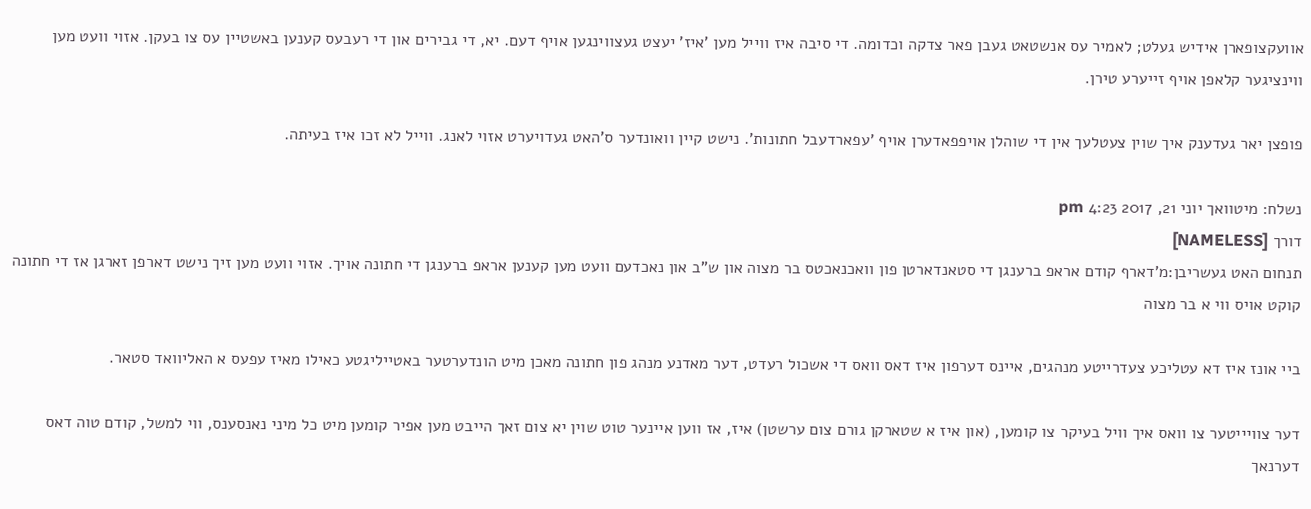אוועקצופארן אידיש געלט; לאמיר עס אנשטאט געבן פאר צדקה וכדומה. די סיבה איז ווייל מען 'איז' יעצט געצווינגען אויף דעם. יא, די גבירים און די רעבעס קענען באשטיין עס צו בעקן. אזוי וועט מען ווינציגער קלאפן אויף זייערע טירן.

פופצן יאר געדענק איך שוין צעטלעך אין די שוהלן אויפפאדערן אויף 'עפארדעבל חתונות'. נישט קיין וואונדער ס'האט געדויערט אזוי לאנג. ווייל לא זכו איז בעיתה.

נשלח: מיטוואך יוני 21, 2017 4:23 pm
דורך [NAMELESS]
תנחום האט געשריבן:מ'דארף קודם אראפ ברענגן די סטאנדארטן פון וואכנאכטס בר מצוה און ש"ב און נאכדעם וועט מען קענען אראפ ברענגן די חתונה אויך. אזוי וועט מען זיך נישט דארפן זארגן אז די חתונה קוקט אויס ווי א בר מצוה

ביי אונז איז דא עטליכע צעדרייטע מנהגים, איינס דערפון איז דאס וואס די אשכול רעדט, דער מאדנע מנהג פון חתונה מאכן מיט הונדערטער באטייליגטע כאילו מאיז עפעס א האליוואד סטאר.

דער צוויייטער צו וואס איך וויל בעיקר צו קומען, (און איז א שטארקן גורם צום ערשטן) איז, אז ווען איינער טוט שוין יא צום זאך הייבט מען אפיר קומען מיט כל מיני נאנסענס, ווי למשל, קודם טוה דאס דערנאך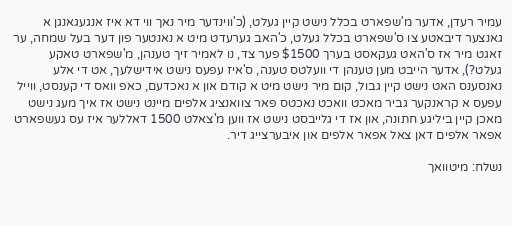עמיר רעדן, אדער מ'שפארט בכלל נישט קיין געלט, (כ'ווינדער מיר נאך ווי דא איז אנגעגאנגן א גאנצער דיבאטע צו ס'שפארט בכלל געלט, כ'האב גערעדט מיט א נאנטער פון דער בעל שמחה, ער זאגט מיר אז ס'האט געקאסט בערך $1500 פער צד, נו לאמיר זיך טענהן, מ'שפארט טאקע געלט?), אדער הייבט מען טענהן די וועלטס טענה, ס'איז עפעס נישט אידישלעך, אט די אלע נאנסענס האט נישט קיין גבול, קום מיר נישט מיט א קודם און א נאכדעם, כאפ וואס די קענסט, ווייל עפעס א קראנקער גביר מאכט וואכט נאכטס פאר צוואנציג אלפים מיינט נישט אז איך מעג נישט מאכן קיין ביליגע חתונה, און אז די גלייבסט נישט אז ווען מ'צאלט 1500 דאללער איז עס געשפארט אפאר אלפים דאן צאל אפאר אלפים און איבערצייג דיר.

נשלח: מיטוואך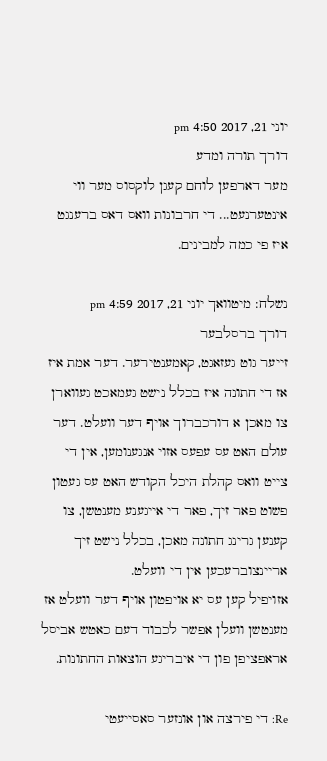יוני 21, 2017 4:50 pm
דורך תורה ומדע
מער דארפען לוחם קעגן לוקסוס מער ווי אינטערנעט... די חרבונות וואס דאס ברענגט איז פי כמה למבינים.

נשלח: מיטוואך יוני 21, 2017 4:59 pm
דורך ברסלבער
זייער גוט געזאגט, קאמענטירער. דער אמת איז אז די חתונה איז בכלל נישט געמאכט געווארן צו מאכן א דורכברוך אויף דער וועלט. דער עולם האט עס עפעס אזוי אנגענומען, אין די צייט וואס קהלת היכל הקודש האט עס געטון פשוט פאר זיך, פאר די אייגענע מענטשן, צו קענען גרינג חתונה מאכן, בכלל נישט זיך אריינצוברעכען אין די וועלט.
אזויפיל קען עס יא אויפטון אויף דער וועלט אז מענטשן וועלן אפשר לכבוד דעם כאטש אביסל אראפציפן פון די איבריגע הוצאות החתונות.

Re: די פירצה און אונזער סאסייעטי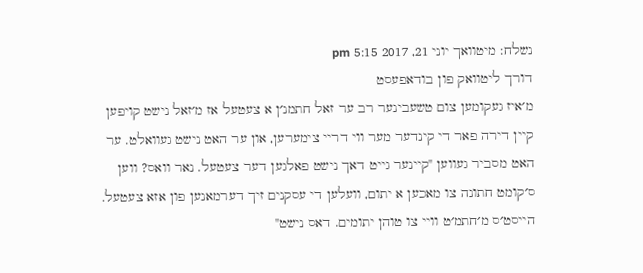נשלח: מיטוואך יוני 21, 2017 5:15 pm
דורך ליטוואק פון בודאפעסט
מ׳איז געקומען צום טשעבינער רב ער זאל חתמנ׳ן א צעטעל אז מ׳זאל נישט קויפען קיין דירה פאר די קינדער מער ווי דריי צימערען, און ער האט נישט געוואלט. ער האט מסביר געווען "קיינער גייט דאך נישט פאלגען דער צעטעל. נאר וואס? ווען ס׳קומט חתונה צו מאכען א יתום, וועלען די עסקנים זיך דערמאנען פון אזא צעטעל. הייסט׳ס מ׳חתמ׳ט וויי צו טוהן יתומים. דאס נישט"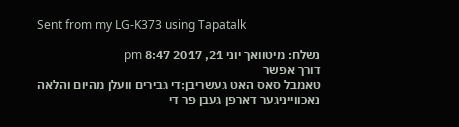Sent from my LG-K373 using Tapatalk

נשלח: מיטוואך יוני 21, 2017 8:47 pm
דורך אפשר
טאמבל סאס האט געשריבן:די גבירים וועלן מהיום והלאה נאכווייניגער דארפן געבן פר די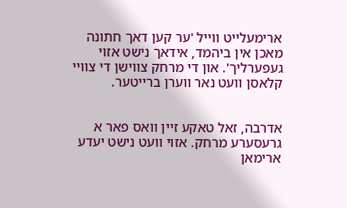ארימעלייט ווייל 'ער קען דאך חתונה מאכן אין ביהמד, אידאך נישט אזוי געפערליך'. און די מרחק צווישן די צוויי קלאסן וועט נאר ווערן ברייטער.


אדרבה, זאל טאקע זיין וואס פאר א גרעסערע מרחק. אזוי וועט נישט יעדע ארימאן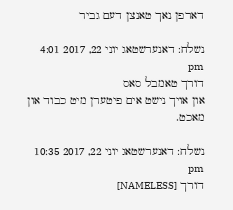דארפן נאך טאנצן דעם גביר

נשלח: דאנערשטאג יוני 22, 2017 4:01 pm
דורך טאמבל סאס
און אויך נישט אים פיטערן מיט כבוד און מאכט.

נשלח: דאנערשטאג יוני 22, 2017 10:35 pm
דורך [NAMELESS]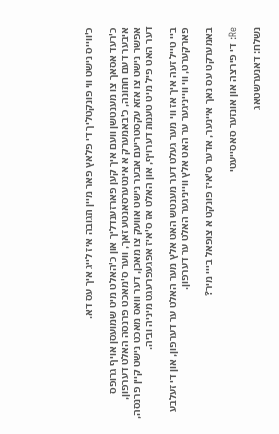כ'ווייס נישט ווי פונקטליך די פלאץ פאר מיין תגובה איז לייג איך עס דא.

כ'רעד אסאך צו מענטשן וועם איך קען פארזענדליך און כ'האלט מיט שמועסן אויף גרופס איבער דעם חתונה, כ'באמערק א אינטערסאנטע זאך, ווער ס'מאכט פרנסה האלט דערפון, אפשר נישט צו אזא עקסטריעם אבער נישט אוועק צו מאכן, דער וואס מאכט נישט קיין פרנסה, דער האט פיל מיט טענות דערויף, און האלט אז ס'איז אפגעפרעגט מיניה וביה.

ביי טייל זעה איך אז ווי מער געלט דער מענטש האט אלץ מער האלט ער דערפון, און די זעלבע פארקערט, ווי ווייניגער ער האט אלץ ווייניגער האלט ער דערפון.

באמערקט עס נאך איינער, אדער ס'איז פונקט א צופאל בייי מיר?

Re: די פירצה און אונזער סאסייעטי

נשלח: דאנערשטאג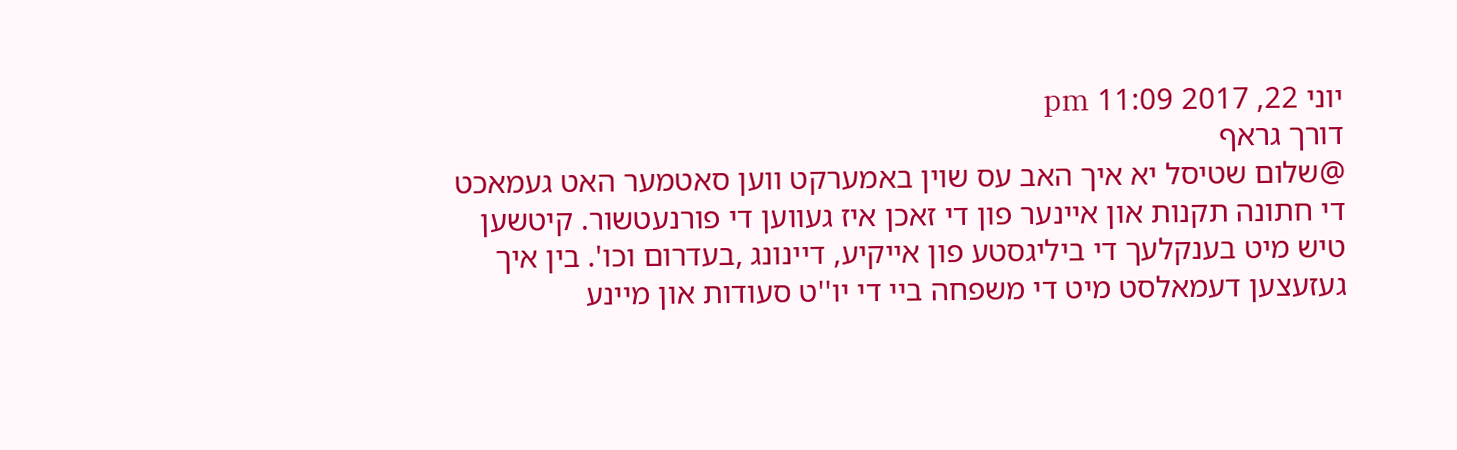יוני 22, 2017 11:09 pm
דורך גראף
@שלום שטיסל יא איך האב עס שוין באמערקט ווען סאטמער האט געמאכט די חתונה תקנות און איינער פון די זאכן איז געווען די פורנעטשור. קיטשען טיש מיט בענקלעך די ביליגסטע פון אייקיע, דיינונג ,בעדרום וכו'. בין איך געזעצען דעמאלסט מיט די משפחה ביי די יו''ט סעודות און מיינע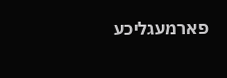פארמעגליכע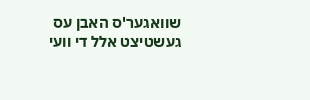שוואגער'ס האבן עס געשטיצט אלל די וועי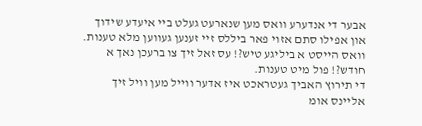אבער די אנדערע וואס מען שנארעט געלט ביי איעדע שידוך און אפילו סתם אזוי פאר ביללס זיי זענען געווען מלא טענות. וואס הייסט א ביליגע טיש?! עס זאל זיך צו ברעכן נאך א חודש?! פול מיט טענות.
די תירוץ האביך געטראכט איז אדער ווייל מען וויל זיך אליינס אומ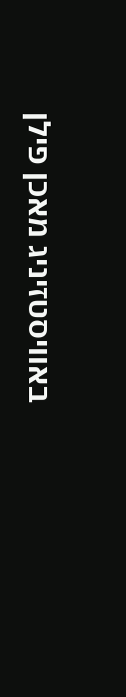באוויסטזיניג מאכן פילן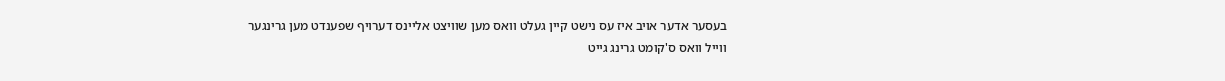בעסער אדער אויב איז עס נישט קיין געלט וואס מען שוויצט אליינס דערויף שפענדט מען גרינגער ווייל וואס ס'קומט גרינג גייט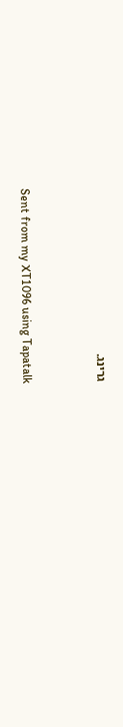גרינג.


Sent from my XT1096 using Tapatalk